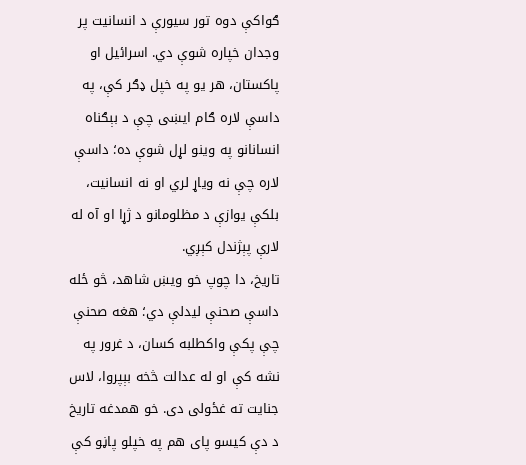ګواکې دوه تور سیورې د انسانیت پر وجدان خپاره شوې دي. اسرائیل او پاکستان، هر یو په خپل ډګر کې، په داسې لاره ګام ایښی چې د بېګناه انسانانو په وینو لړل شوې ده؛ داسې لاره چې نه ویاړ لري او نه انسانیت، بلکې یوازې د مظلومانو د ژړا او آه له لارې پېژندل کېږي.
تاریخ، دا چوپ خو ویښ شاهد، څو ځله داسې صحنې لیدلې دي؛ هغه صحنې چې پکې واکطلبه کسان، د غرور په نشه کې او له عدالت څخه بېپروا، لاس جنایت ته غځولی دی. خو همدغه تاریخ د دې کیسو پای هم په خپلو پاڼو کې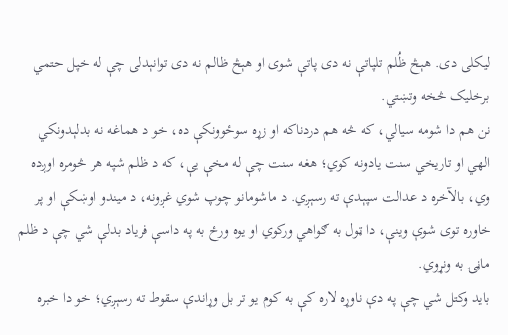لیکلی دی. هېڅ ظُلم تلپاتې نه دی پاتې شوی او هېڅ ظالم نه دی توانېدلی چې له خپل حتمي برخلیک څخه وتښتي.
نن هم دا شومه سیالي، که څه هم دردناکه او زړه سوځوونکې ده، خو د هماغه نه بدلېدونکي الهي او تاریخي سنت یادونه کوي؛ هغه سنت چې له مخې یې، که د ظلم شپه هر څومره اوږده وي، بالآخره د عدالت سپېدې ته رسېږي. د ماشومانو چوپ شوي غږونه، د میندو اوښکې او پر خاوره توی شوې وینې، دا ټول به ګواهي ورکوي او یوه ورځ به په داسې فریاد بدلې شي چې د ظلم ماڼۍ به ونړوي.
باید وکتل شي چې په دې ناوړه لاره کې به کوم یو تر بل وړاندې سقوط ته رسېږي؛ خو دا خبره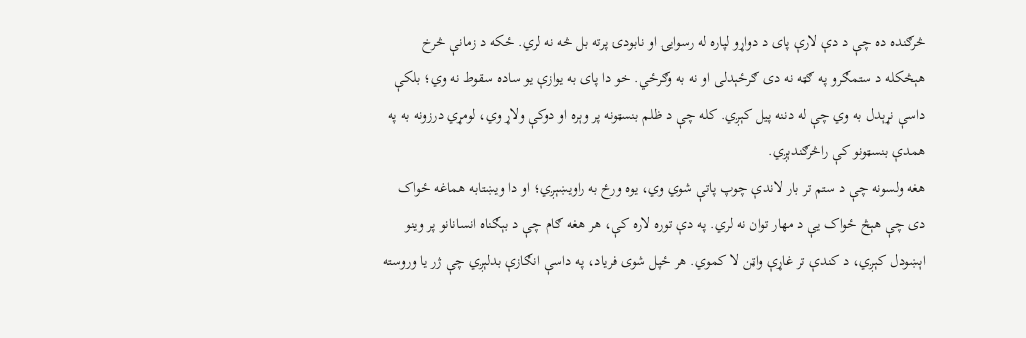څرګنده ده چې د دې لارې پای د دواړو لپاره له رسوايۍ او نابودۍ پرته بل څه نه لري. ځکه د زمانې څرخ هېڅکله د ستمګرو په ګټه نه دی ګرځېدلی او نه به وګرځي. خو دا پای به یوازې یو ساده سقوط نه وي؛ بلکې داسې نړېدل به وي چې له دننه پیل کېږي. کله چې د ظلم بنسټونه پر وېره او دوکې ولاړ وي، لومړي درزونه به په همدې بنسټونو کې راڅرګندېږي.
هغه ولسونه چې د ستم تر بار لاندې چوپ پاتې شوي وي، یوه ورځ به راویښېږي؛ او دا ویښتابه هماغه ځواک دی چې هېڅ ځواک یې د مهار توان نه لري. په دې توره لاره کې، هر هغه ګام چې د بېګناه انسانانو پر وینو اېښودل کېږي، د کندې تر غاړې واټن لا کموي. هر ځپل شوی فریاد، په داسې انګازې بدلېږي چې ژر یا وروسته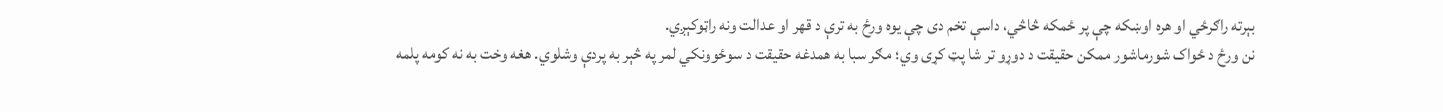بېرته راګرځي او هره اوښکه چې پر ځمکه څاڅي، داسې تخم دی چې یوه ورځ به ترې د قهر او عدالت ونه راټوکېږي.
نن ورځ د ځواک شورماشور ممکن حقیقت د دوړو تر شا پټ کړی وي؛ مګر سبا به همدغه حقیقت د سوځوونکي لمر په څېر به پردې وشلوي. هغه وخت به نه کومه پلمه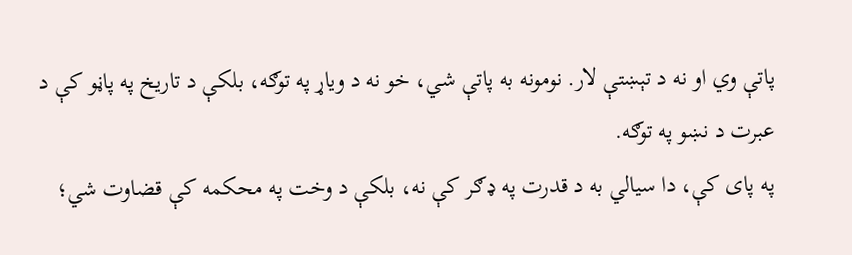پاتې وي او نه د تېښتې لار. نومونه به پاتې شي، خو نه د ویاړ په توګه، بلکې د تاریخ په پاڼو کې د عبرت د نښو په توګه.
په پای کې، دا سیالي به د قدرت په ډګر کې نه، بلکې د وخت په محکمه کې قضاوت شي؛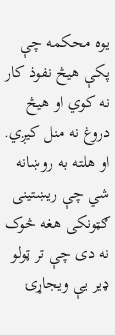یوه محکمه چې پکې هیڅ نفوذ کار نه کوي او هیڅ دروغ نه منل کیږي. او هلته به روښانه شي چې ریښتینی ګټونکی هغه څوک نه دی چې تر ټولو ډیر یې ویجاړۍ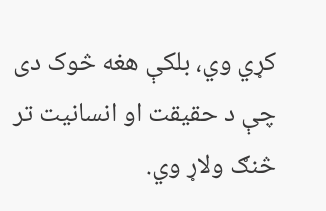کړي وي، بلکې هغه څوک دی چې د حقیقت او انسانیت تر څنګ ولاړ وي.